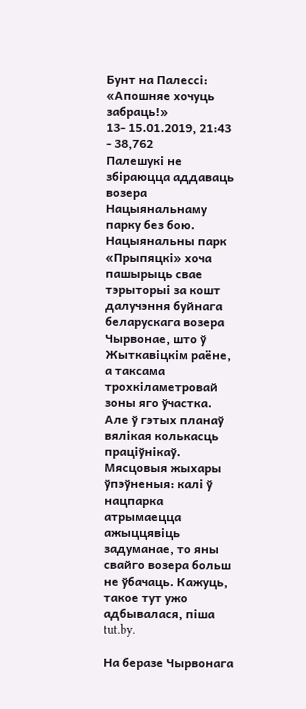Бунт на Палессі: «Апошняе хочуць забраць!»
13- 15.01.2019, 21:43
- 38,762
Палешукі не збіраюцца аддаваць возера Нацыянальнаму парку без бою.
Нацыянальны парк «Прыпяцкі» хоча пашырыць свае тэрыторыі за кошт далучэння буйнага беларускага возера Чырвонае, што ў Жыткавіцкім раёне, а таксама трохкіламетровай зоны яго ўчастка. Але ў гэтых планаў вялікая колькасць праціўнікаў. Мясцовыя жыхары ўпэўненыя: калі ў нацпарка атрымаецца ажыццявіць задуманае, то яны свайго возера больш не ўбачаць. Кажуць, такое тут ужо адбывалася, піша tut.by.

На беразе Чырвонага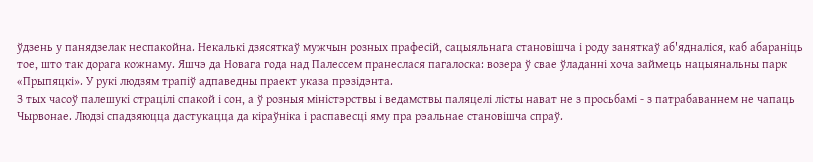ўдзень у панядзелак неспакойна. Некалькі дзясяткаў мужчын розных прафесій, сацыяльнага становішча і роду заняткаў аб'ядналіся, каб абараніць тое, што так дорага кожнаму. Яшчэ да Новага года над Палессем пранеслася пагалоска: возера ў свае ўладанні хоча займець нацыянальны парк «Прыпяцкі». У рукі людзям трапіў адпаведны праект указа прэзідэнта.
З тых часоў палешукі страцілі спакой і сон, а ў розныя міністэрствы і ведамствы паляцелі лісты нават не з просьбамі - з патрабаваннем не чапаць Чырвонае. Людзі спадзяюцца дастукацца да кіраўніка і распавесці яму пра рэальнае становішча спраў.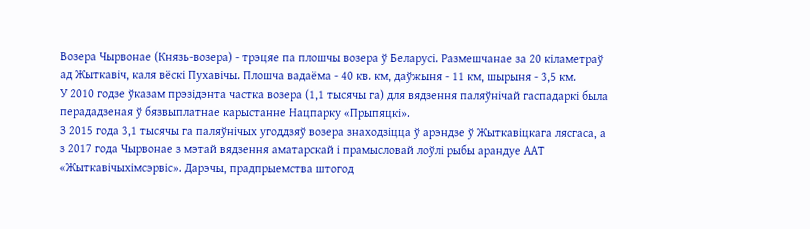Возера Чырвонае (Князь-возера) - трэцяе па плошчы возера ў Беларусі. Размешчанае за 20 кіламетраў ад Жыткавіч, каля вёскі Пухавічы. Плошча вадаёма - 40 кв. км, даўжыня - 11 км, шырыня - 3,5 км.
У 2010 годзе ўказам прэзідэнта частка возера (1,1 тысячы га) для вядзення паляўнічай гаспадаркі была перададзеная ў бязвыплатнае карыстанне Нацпарку «Прыпяцкі».
З 2015 года 3,1 тысячы га паляўнічых угоддзяў возера знаходзіцца ў арэндзе ў Жыткавіцкага лясгаса, а з 2017 года Чырвонае з мэтай вядзення аматарскай і прамысловай лоўлі рыбы арандуе ААТ «Жыткавічыхімсэрвіс». Дарэчы, прадпрыемства штогод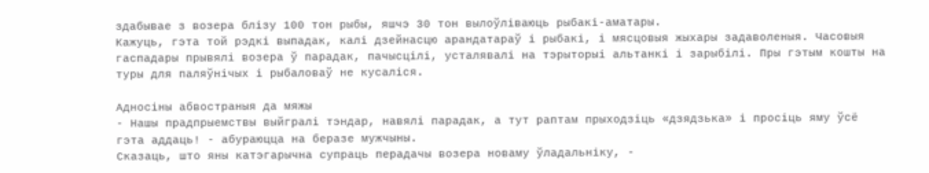здабывае з возера блізу 100 тон рыбы, яшчэ 30 тон вылоўліваюць рыбакі-аматары.
Кажуць, гэта той рэдкі выпадак, калі дзейнасцю арандатараў і рыбакі, і мясцовыя жыхары задаволеныя. Часовыя гаспадары прывялі возера ў парадак, пачысцілі, усталявалі на тэрыторыі альтанкі і зарыбілі. Пры гэтым кошты на туры для паляўнічых і рыбаловаў не кусаліся.

Адносіны абвостраныя да мяжы
- Нашы прадпрыемствы выйгралі тэндар, навялі парадак, а тут раптам прыходзіць «дзядзька» і просіць яму ўсё гэта аддаць! - абураюцца на беразе мужчыны.
Сказаць, што яны катэгарычна супраць перадачы возера новаму ўладальніку, -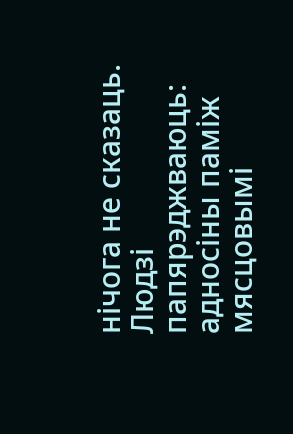нічога не сказаць. Людзі папярэджваюць: адносіны паміж мясцовымі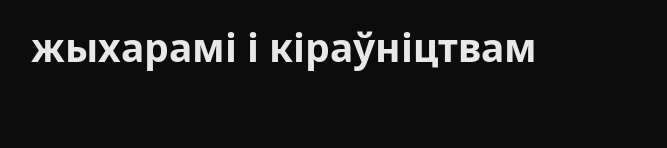жыхарамі і кіраўніцтвам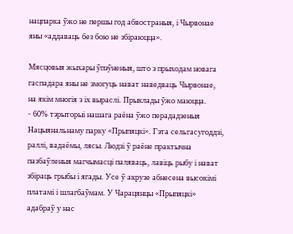нацпарка ўжо не першы год абвостраныя, і Чырвонае яны «аддаваць без бою не збіраюцца».

Мясцовыя жыхары ўпэўненыя, што з прыходам новага гаспадара яны не змогуць нават наведваць Чырвонае, на якім многія з іх выраслі. Прыклады ўжо маюцца.
- 60% тэрыторыі нашага раёна ўжо перададзеныя Нацыянальнаму парку «Прыпяцкі». Гэта сельгасугоддзі, раллі, вадаёмы, лясы. Людзі ў раёне практычна пазбаўленыя магчымасці паляваць, лавіць рыбу і нават збіраць грыбы і ягады. Усе ў акрузе абнесена высокімі платамі і шлагбаўмам. У Чарацянцы «Прыпяцкі» адабраў у нас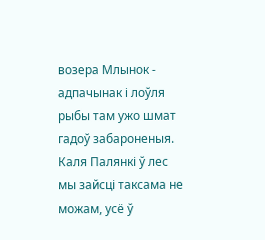возера Млынок - адпачынак і лоўля рыбы там ужо шмат гадоў забароненыя. Каля Палянкі ў лес мы зайсці таксама не можам, усё ў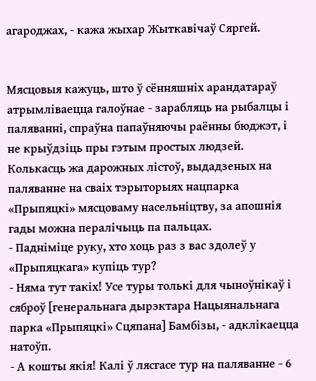агароджах, - кажа жыхар Жыткавічаў Сяргей.


Мясцовыя кажуць, што ў сённяшніх арандатараў атрымліваецца галоўнае - зарабляць на рыбалцы і паляванні, спраўна папаўняючы раённы бюджэт, і не крыўдзіць пры гэтым простых людзей. Колькасць жа дарожных лістоў, выдадзеных на паляванне на сваіх тэрыторыях нацпарка «Прыпяцкі» мясцоваму насельніцтву, за апошнія гады можна пералічыць па пальцах.
- Падніміце руку, хто хоць раз з вас здолеў у «Прыпяцкага» купіць тур?
- Няма тут такіх! Усе туры толькі для чыноўнікаў і сяброў [генеральнага дырэктара Нацыянальнага парка «Прыпяцкі» Сцяпана] Бамбізы, - адклікаецца натоўп.
- А кошты якія! Калі ў лясгасе тур на паляванне - 6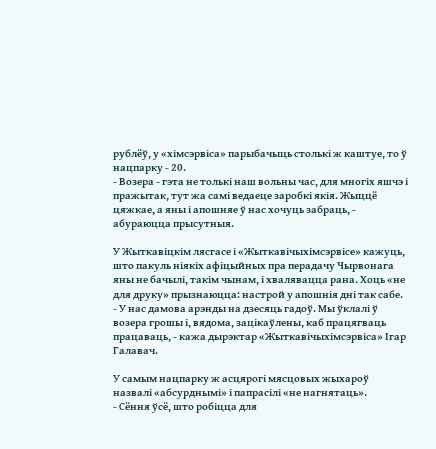рублёў, у «хімсэрвіса» парыбачыць столькі ж каштуе, то ў нацпарку - 20.
- Возера - гэта не толькі наш вольны час, для многіх яшчэ і пражытак, тут жа самі ведаеце заробкі якія. Жыццё цяжкае, а яны і апошняе ў нас хочуць забраць, - абураюцца прысутныя.

У Жыткавіцкім лясгасе і «Жыткавічыхімсэрвісе» кажуць, што пакуль ніякіх афіцыйных пра перадачу Чырвонага яны не бачылі, такім чынам, і хвалявацца рана. Хоць «не для друку» прызнаюцца: настрой у апошнія дні так сабе.
- У нас дамова арэнды на дзесяць гадоў. Мы ўклалі ў возера грошы і, вядома, зацікаўлены, каб працягваць працаваць, - кажа дырэктар «Жыткавічыхімсэрвіса» Ігар Галавач.

У самым нацпарку ж асцярогі мясцовых жыхароў назвалі «абсурднымі» і папрасілі «не нагнятаць».
- Сёння ўсё, што робіцца для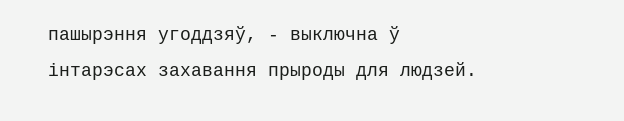пашырэння угоддзяў, - выключна ў інтарэсах захавання прыроды для людзей.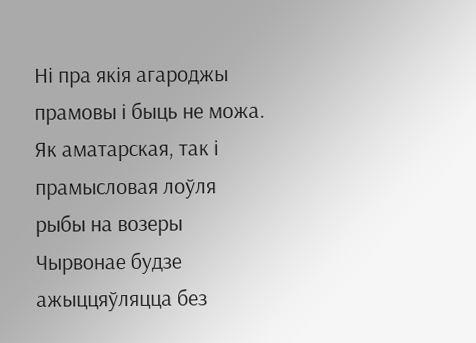Ні пра якія агароджы прамовы і быць не можа. Як аматарская, так і прамысловая лоўля рыбы на возеры Чырвонае будзе ажыццяўляцца без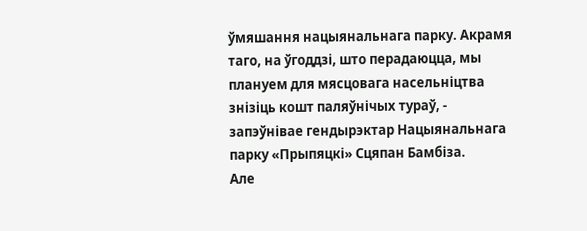ўмяшання нацыянальнага парку. Акрамя таго, на ўгоддзі, што перадаюцца, мы плануем для мясцовага насельніцтва знізіць кошт паляўнічых тураў, - запэўнівае гендырэктар Нацыянальнага парку «Прыпяцкі» Сцяпан Бамбіза.
Але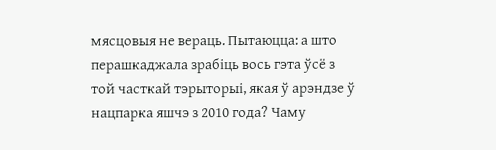мясцовыя не вераць. Пытаюцца: а што перашкаджала зрабіць вось гэта ўсё з той часткай тэрыторыі, якая ў арэндзе ў нацпарка яшчэ з 2010 года? Чаму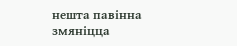нешта павінна змяніцца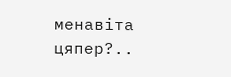менавіта цяпер?..